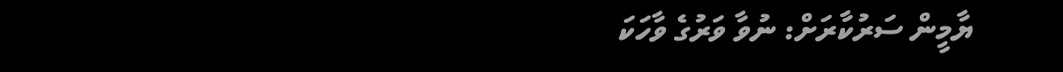ޔާމީން ސަރުކާރަށް: ނުވާ ވަރުގެ ވާހަކަ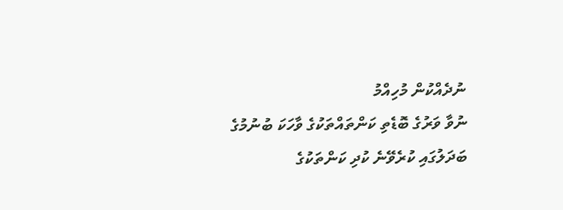ނުދެއްކުން މުހިއްމު
ނުވާ ވަރުގެ ބޮޑެތި ކަންތައްތަކުގެ ވާހަކަ ބުނުމުގެ ބަދަލުގައި ކުރެވޭނެ ކުދި ކަންތަކުގެ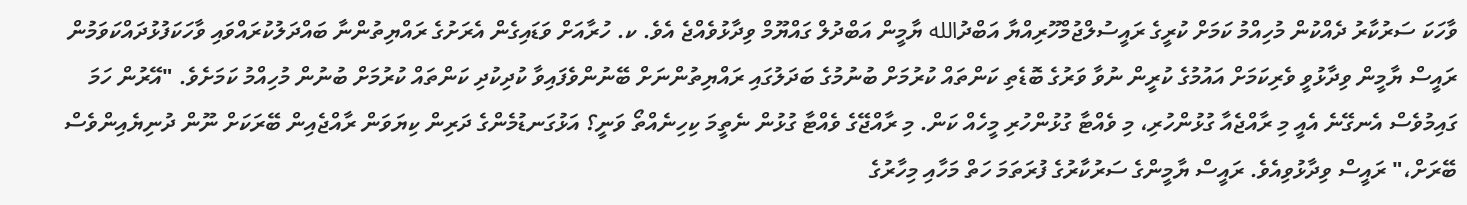ވާހަކަ ސަރުކާރު ދެއްކުން މުހިއްމު ކަމަށް ކުރީގެ ރައީސުލްޖުމްހޫރިއްޔާ އަބްދުالله ޔާމީން އަބްދުލް ގައްޔޫމް ވިދާޅުވެއްޖެ އެވެ. ކ. ހުރާއަށް ވަޑައިގެން އެރަށުގެ ރައްޔިތުންނާ ބައްދަލުކުރައްވައި ވާހަކަފުޅުދައްކަވަމުން ރައީސް ޔާމީން ވިދާޅުވީ ވެރިކަމަށް އައުމުގެ ކުރީން ނުވާ ވަރުގެ ބޮޑެތި ކަންތައް ކުރުމަށް ބުނުމުގެ ބަދަލުގައި ރައްޔިތުންނަށް ބޭނުންވެފައިވާ ކުދިކުދި ކަންތައް ކުރުމަށް ބުނުން މުހިއްމު ކަމަށެވެ. "އޭރުން ހަމަ ގައިމުވެސް އެނގޭނެ އެއީ މި ރާއްޖެއާ ގުޅުންހުރި، މި ވެއްޓާ ގުޅުންހުރި މީހެއް ކަން. މި ރާއްޖޭގެ ވެއްޓާ ގުޅުން ނެތީމަ ކިހިނެއްތޯ ވަނީ؟ އަޅުގަނޑުމެންގެ ދަރިން ކިޔަވަން ރާއްޖެއިން ބޭރަކަށް ނޫން ދުނިޔެއިންވެސް ބޭރަށް،" ރައީސް ވިދާޅުވިއެވެ. ރައީސް ޔާމީންގެ ސަރުކާރުގެ ފުރަތަމަ ހަތް މަހާއި މިހާރުގެ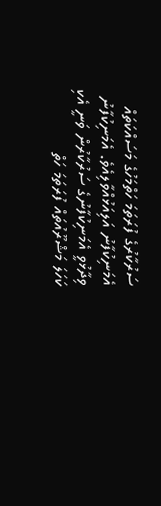ސަރުކާރުގެ ފުރަތަމަ ހަތްމަހުގެ މަސައްކަތައް އެމަނިކުފާނު އަލިއަޅުއްވާލިއެވެ. އެމަނިކުފާނު ވިދާޅުވީ އެމަނިކުފާނުގެ ސަރުކާރުން ވަނީ އެކި ކަހަލަ މަޝްރޫއުތައް ފުރަތަމަ ހަތް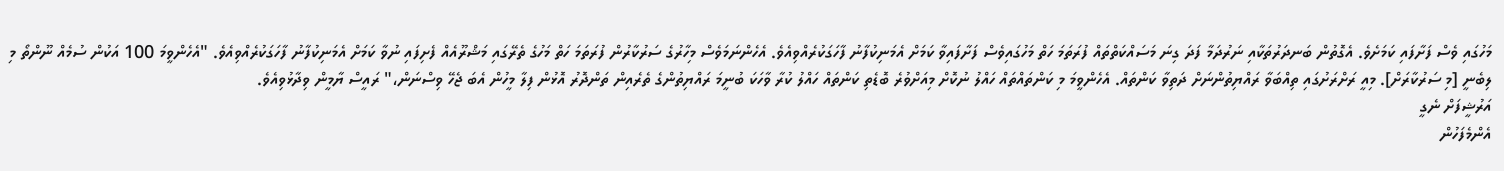މަހުގައި ވެސް ފަށާފައި ކަމަށެވެ. އެގޮތުން ބަނދަރުތަކާއި ނަރުދަމާ ފަދަ ގިނަ މަސައްކަތްތައް ފުރަތަމަ ހަތް މަހުގައިވެސް ފަށާފައިވާ ކަމަށް އެމަނިކުފާނު ފާހަގަކުރެއްވިއެވެ. އެހެންނަމަވެސް މިހާރުގެ ސަރުކާރުން ފުރަތަމަ ހަތް މަހުގެ ތެރޭގައި މަޝްރޫއެއް ފެށިފައި ނުވާ ކަމަށް އެމަނިކުފާނު ފާހަގަކުރެއްވިއެވެ. "އެހެންވީމަ 100 އަކުން ސުމެއް ނޫންތޯ މި ލިބެނީ [މި ސަރުކާރަށް]. މިއީ ރަށްރަށުގައި ތިއްބަވާ ރައްޔިތުންނަށް ދަތިވާ ކަންތައް. އެހެންވީމަ މި ކަންތައްތައް ހައްލު ނުކޮށް މިއަށްވުރެ ބޮޑެތި ކަންތައް ހައްލު ކުރާ ވާހަކަ ބުނީމަ ރައްޔިތުންގެ ތެރެއިން ތަންދޮރު އޮޅުން ފިލާ މީހުން އެބަ ޖެހޭ ވިސްނަން،" ރައީސް ޔާމީން ވިދާޅުވިއެވެ.
އަރުޝީފަށް ނެގީ
އެންމެފަހުން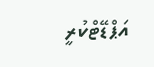އަޕްޑޭޓްކުރީ